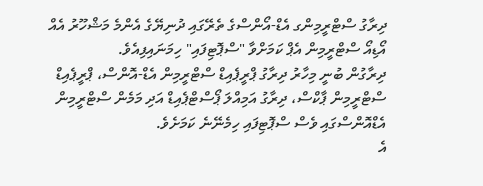ދިރާގު ސްޓްރީމިންގ އެޑް-އޯންސްގެ ތެރޭގައި ދުނިޔޭގެ އެންމެ މަޝްހޫރު އެއް އޯޑިއޯ ސްޓްރީމިން އެޕް ކަމަށްވާ "ސްޕޮޓިފައި" ހިމަނައިފިއެވެ.
ދިރާގުން ބުނީ މިހާރު ދިރާގު ޕްރީޕެއިޑް ސްޓްރީމިން އެޑް-އޮންސް، ޕްރީޕެއިޑް ސްޓްރީމިން ޕާކްސް، ދިރާގު އަމިއްލަ ޕޯސްޓްޕެއިޑް އަދި މަމެން ސްޓްރީމިން އެޑްއޮންސްގައި ވެސް ސްޕޮޓިފައި ހިމެނޭނެ ކަމަށެވެ.
އެ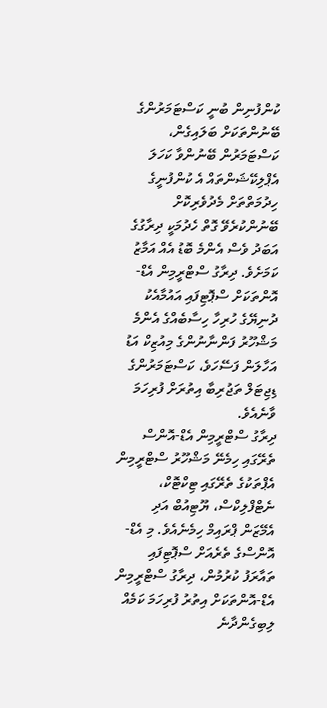ކުންފުނިން ބުނީ ކަސްޓަމަރުންގެ ބޭނުންތަކަށް ބަލައިގެން، ކަސްޓަމަރުން ބޭނުންވާ ކަހަލަ އެޕްލިކޭޝަންތައް އެ ކުންފުނީގެ ހިދުމަތްތަށް މެދުވެރިކޮށް ބޭނުންކުރެވޭ ގޮތް ހެދުމަކީ ދިރާގުގެ އަބަދު ވެސް އެންމެ ބޮޑު އެއް އަމާޒު ކަމަށެވެ. ދިރާގު ސްޓްރީމިން އެޑް-އޮންތަކަށް ސްޕޮޓިފައި އައުމާއެކު ދުނިޔޭގެ ހުރިހާ ހިސާބެއްގެ އެންމެ މަޝްހޫރު ފަންނާނުންގެ މިއުޒިކް އަޑު އަހާލަން ފަސޭހަވެ، ކަސްޓަމަރުންގެ ޑިޖިޓަލް ތަޖުރިބާ އިތުރަށް ފުރިހަމަ ވާނެއެވެ.
ދިރާގު ސްޓްރީމިން އެޑް-އޮންސް ތެރޭގައި ހިމެނޭ މަޝްހޫރު ސްޓްރީމިން އެޕްތަކުގެ ތެރޭގައި ޓިކްޓޮކް، ނެޓްފްލިކްސް، ޔޫޓިއުބް އަދި އެމޭޒަން ޕްރައިމް ހިމެނެއެވެ. މި އެޑް-އޮންސްގެ ތެރެއަށް ސްޕޮޓިފައި ތައާރަފު ކުރުމުން، ދިރާގު ސްޓްރީމިން އެޑް-އޮންތަކަށް އިތުރު ފުރިހަމަ ކަމެއް ލިބިގެންދާނެ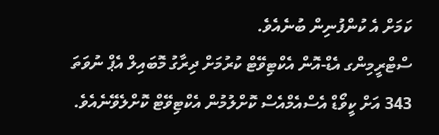ކަމަށް އެ ކުންފުނިން ބުނެއެވެ.
ސްޓްރީމިންގ އެޑް-އޮން އެކްޓިވޭޓް ކުރުމަށް ދިރާގު މޮބައިލް އެޕް ނުވަތަ 343 އަށް ކީވޯޑް އެސްއެމްއެސް ކޮށްލުމުން އެކްޓިވޭޓް ކޮށްލެވޭނެއެވެ.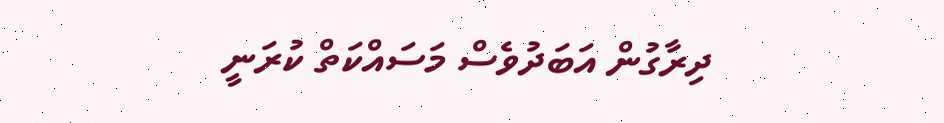ދިރާގުން އަބަދުވެސް މަސައްކަތް ކުރަނީ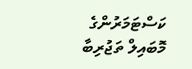ކަސްޓަމަރުންގެ މޮބައިލް ތަޖުރިބާ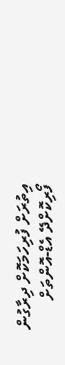އިތުރަށް ފުރިހަމަކޮށް ދިރާގުން ފޯރިކޮށްދޭ އެޑް-އޮންތަށް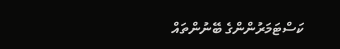ކަސްޓަމަރުންންގެ ބޭނުންތައް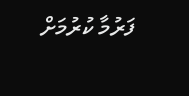ފަރުމާ ކުރުމަށް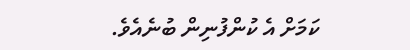ކަމަށް އެ ކުންފުނިން ބުނެއެވެ.